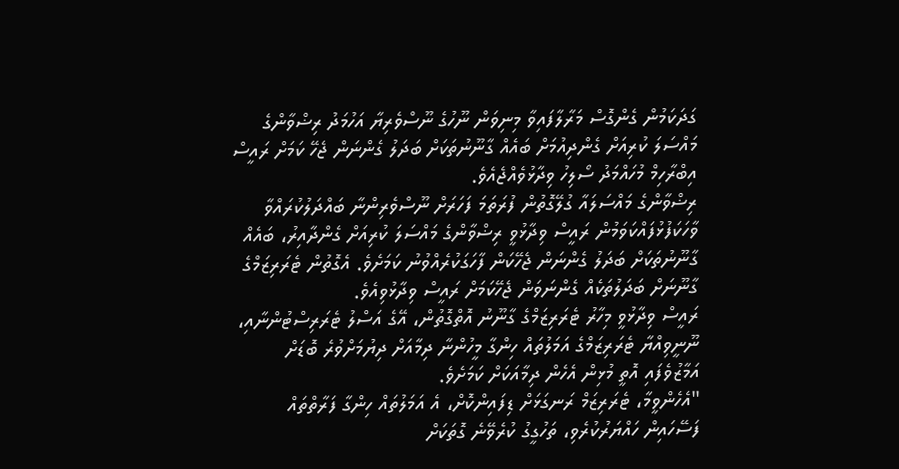ގަދަކަމުން ގެންގޮސް މަރާލާފައިވާ މިނިވަން ނޫހުގެ ނޫސްވެރިޔާ އަހުމަދު ރިޟްވާންގެ މައްސަލަ ކުރިއަށް ގެންދިއުމަށް ބައެއް ގާނޫނުތަކަށް ބަދަލު ގެންނަން ޖެހޭ ކަމަށް ރައީސް އިބްރާހިމް މުހައްމަދު ސޯލިހު ވިދާޅުވެއްޖެއެވެ.
ރިޟްވާންގެ މައްސަލައާ ގުލޭގޮތުން ފުރަތަމަ ފަހަރަށް ނޫސްވެރިންނާ ބައްދަލުކުރައްވާ ވާހަކަފުޅުފައްކަވަމުން ރައީސް ވިދާޅުވީ ރިޟްވާންގެ މައްސަލަ ކުރިއަށް ގެންދާއިރު، ބައެއް ގާނޫނުތަކަށް ބަދަލު ގެންނަން ޖެހޭކަން ފާހަގަކުރެއްވުނު ކަމަށެވެ. އެގޮތުން ޓެރަރިޒަމްގެ ގާނޫނަށް ބަދަލުތަކެއް ގެންނަވަން ޖެހޭކަމަށް ރައީސް ވިދާޅުވިއެވެ.
ރައީސް ވިދާޅުވީ މިހާރު ޓެރަރިޒަމްގެ ގާނޫނު އޮތްގޮތުން، އޭގެ އަސްލު ޓެރަރިސްޓުންނާއި، ނޫނީވިއްޔާ ޓެރަރިޒަމްގެ އަމަލުތައް ހިންގާ މީހުންނާ ދިމާއަށް ދިޔުމަށްވުރެ ބޮޑަށް އަމާޒުވެފައި އޮތީ މުޅިން އެހެން ދިމާއަކަށް ކަމަށެވެ.
"އެހެންވީމާ، ޓެރަރިޒަމް ރަނގަޅަށް ޑިފައިންކޮށް، އެ އަމަލުތައް ހިންގާ ފަރާތްތައް ފަސޭހައިން ހައްޔަރުކުރެވި، ތަހުގީގު ކުރެވޭނެ ގޮތަކަށް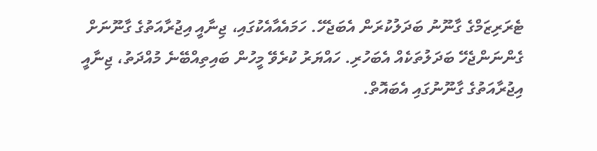ޓެރަރިޒަމްގެ ގާނޫނު ބަދަލުކުރަން އެބަޖެހޭ. ހަމައެއާއެކުގައި، ޖިނާއީ އިޖުރާއަތުގެ ގާނޫނަށް ގެންނަންޖެހޭ ބަދަލުތަކެއް އެބަހުރި. ހައްޔަރު ކުރެވޭ މީހުން ބައިތިއްބޭނެ މުއްދަތު، ޖިނާއީ އިޖުރާއަތުގެ ގާނޫނުގައި އެބައޮތް.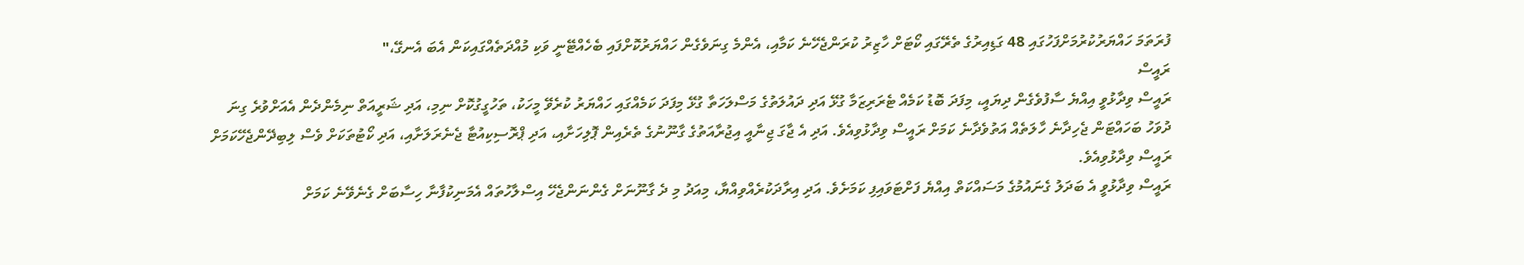ފުރަތަމަ ހައްޔަރުކުރުމަށްފަހުގައި 48 ގަޑިއިރުގެ ތެރޭގައި ކޯޓަށް ހާޒިރު ކުރަންޖެހޭނެ ކަމާއި، އެންމެ ގިނަވެގެން ހައްޔަރުކޮށްފައި ބެހެއްޓޭނީ ވަކި މުއްދަތެއްގައިކަން އެބަ އެނގޭ،"
ރައީސް
ރައީސް ވިދާޅުވީ އިއްޔެ ސާފުވެގެން ދިޔައީ، މިފަދަ ބޮޑު ކަމެއް ޓެރަރިޒަމާ ގުޅޭ އަދި ދައުލަތުގެ މަސްލަހަތާ ގުޅޭ މިފަދަ ކަމެއްގައި ހައްޔަރު ކުރެވޭ މީހަކު، ތަހުގީގުކޮށް ނިމި، އަދި ޝަރީއަތް ނިމެންދެން އެއަށްވުރެ ގިނަ ދުވަހު ބަހައްޓަން ޖެހިދާނެ ހާލަތެއް އަތުވެދާނެ ކަމަށް ރައީސް ވިދާޅުވިއެވެ. އަދި އެ ޖާގަ ޖިނާއީ އިޖުރާއަތުގެ ގާނޫނުގެ ތެރެއިން ޕޮލިހަށާއި، އަދި ޕްރޮސިކިއުޓާ ޖެނެރަލަށާއި، އަދި ކޯޓުތަކަށް ވެސް ލިބިދޭންޖެހޭކަމަށް ރައީސް ވިދާޅުވިއެވެ.
ރައީސް ވިދާޅުވީ އެ ބަދަލު ގެނައުމުގެ މަސައްކަތް އިއްޔެ ފަށްޓަވައިފި ކަމަށެވެ. އަދި އިރާދަކުރެއްވިއްޔާ، މިއަދު މި ދެ ގާނޫނަށް ގެންނަންޖެހޭ އިސްލާހުތައް އެމަނިކުފާނާ ހިސާބަށް ގެނެވޭނެ ކަމަށް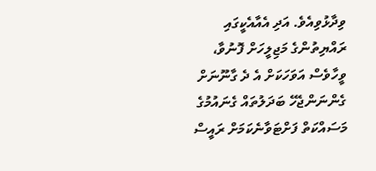ވިދާޅުވިއެވެ. އަދި އެއާއެކީގައި ރައްޔިތުންގެ މަޖިލީހަށް ފޮނުވާ، ވީހާވެސް އަވަހަކަށް އެ ދެ ގާނޫނަށް ގެންނަންޖެހޭ ބަދަލުތައް ގެނައުމުގެ މަސައްކަތް ފަށްޓަވާނެކަމަށް ރައީސް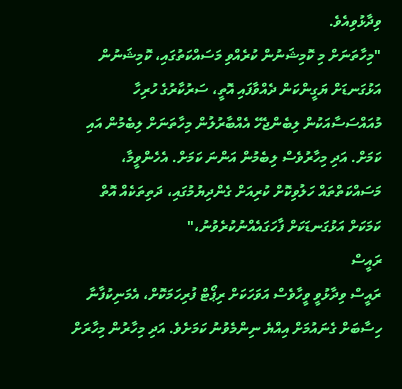ވިދާޅުވިއެވެ.
"މިހާތަނަށް މި ކޮމިޝަނުން ކުރެއްވި މަސައްކަތުގައި، ކޮމިޝަނުން އަޅުގަނޑަށް ޔަގީންކަން ދެއްވާފައި އޮތީ، ސަރުކާރުގެ ހުރިހާ މުއައްސަސާއަކުން ލިބެންޖެހޭ އެއްބާރުލުން މިހާތަނަށް ލިބެމުން އައި ކަމަށް. އަދި މިހާރުވެސް ލިބެމުން އަންނަ ކަމަށް. އެހެންވީމާ، މަސައްކަތްތައް ހަލުވިކޮށް ކުރިއަށް ގެންދިޔުމުގައި، ދަތިތަކެއް އޮތް ކަމަކަށް އަޅުގަނޑަކަށް ފާހަގައެއްނުކުރެވުނު،"
ރައީސް
ރައީސް ވިދާޅުވީ ވީހާވެސް އަވަހަކަށް ރިޕޯޓް ފުރިހަމަކޮށް، އެމަނިކުފާނާ ހިސާބަށް ގެނައުމަށް އިއްޔެ ނިންމެވުނު ކަމަށެވެ. އަދި މިހާރުން މިހާރަށް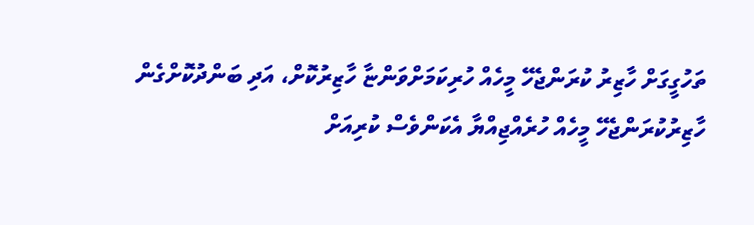ތަހުގީގަށް ހާޒިރު ކުރަންޖެހޭ މީހެއް ހުރިކަމަށްވަންޏާ ހާޒިރުކޮށް، އަދި ބަންދުކޮށްގެން ހާޒިރުކުރަންޖެހޭ މީހެއް ހުރެއްޖިއްޔާ އެކަންވެސް ކުރިއަށް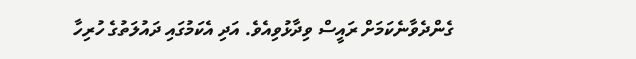ގެންދެވާނެކަމަށް ރައީސް ވިދާޅުވިއެވެ. އަދި އެކަމުގައި ދައުލަތުގެ ހުރިހާ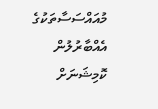މުއައްސަސާތަކުގެ އެއްބާރުލުން ކޮމިޝަނަށް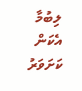ލިބުމާ އެކަން ކަށަވަރު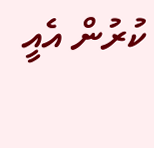ކުރުން އެއީ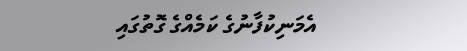އެމަނިކުފާނުގެ ކަމެއްގެ ގޮތުގައި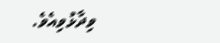ވިދާޅުވިއެވެ.